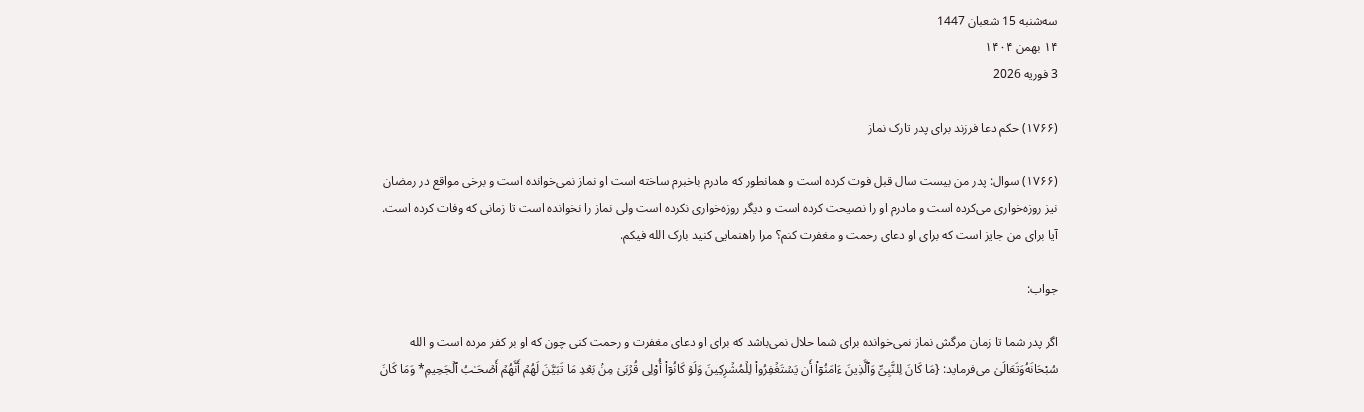سه‌شنبه 15 شعبان 1447
۱۴ بهمن ۱۴۰۴
3 فوریه 2026

(۱۷۶۶) حکم دعا فرزند برای پدر تارک نماز

(۱۷۶۶) سوال: پدر من بیست سال قبل فوت کرده است و همانطور که مادرم باخبرم ساخته است او نماز نمی‌خوانده است و برخی مواقع در رمضان نیز روزه‌خواری می‌کرده است و مادرم او را نصیحت کرده است و دیگر روزه‌خواری نکرده است ولی نماز را نخوانده است تا زمانی که وفات کرده است. آیا برای من جایز است که برای او دعای رحمت و مغفرت کنم؟ مرا راهنمایی کنید بارک الله فیکم.

جواب:

اگر پدر شما تا زمان مرگش نماز نمی‌خوانده برای شما حلال نمی‌باشد که برای او دعای مغفرت و رحمت کنی چون که او بر کفر مرده است و الله سُبْحَانَهُ‌وَتَعَالَىٰ می‌فرماید: {مَا كَانَ لِلنَّبِیِّ وَٱلَّذِینَ ءَامَنُوۤا۟ أَن یَسۡتَغۡفِرُوا۟ لِلۡمُشۡرِكِینَ وَلَوۡ كَانُوۤا۟ أُو۟لِی قُرۡبَىٰ مِنۢ بَعۡدِ مَا تَبَیَّنَ لَهُمۡ أَنَّهُمۡ أَصۡحَـٰبُ ٱلۡجَحِیمِ* وَمَا كَانَ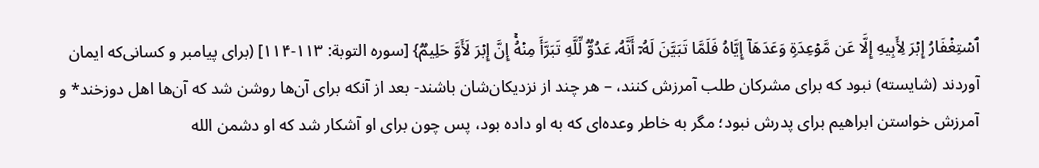ٱسۡتِغۡفَارُ إِبۡرَ لِأَبِیهِ إِلَّا عَن مَّوۡعِدَةࣲ وَعَدَهَاۤ إِیَّاهُ فَلَمَّا تَبَیَّنَ لَهُۥۤ أَنَّهُۥ عَدُوࣱّ لِّلَّهِ تَبَرَّأَ مِنۡهُۚ إِنَّ إِبۡرَ لَأَوَّ حَلِیمࣱ} [سوره التوبة: ۱۱۳-۱۱۴] (برای پیامبر و کسانی‌که ایمان آوردند (شایسته) نبود که برای مشرکان طلب آمرزش کنند، – هر چند از نزدیکان‌شان باشند- بعد از آنکه برای آن‌ها روشن شد که آن‌ها اهل دوزخند* و آمرزش خواستن ابراهیم برای پدرش نبود؛ مگر به خاطر وعده‌ای که به او داده بود، پس چون برای او آشکار شد که او دشمن الله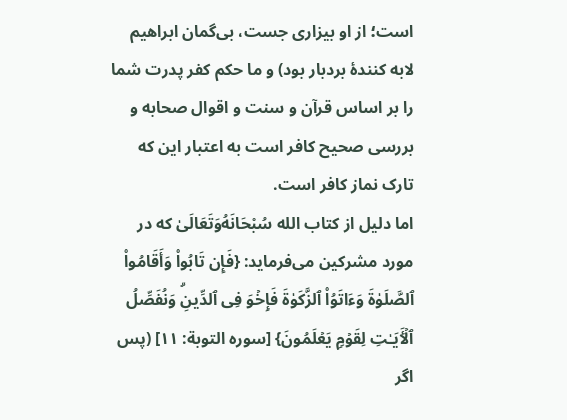است؛ از او بیزاری جست، بی‌گمان ابراهیم لابه کنندۀ بردبار بود) و ما حکم کفر پدرت شما را بر اساس قرآن و سنت و اقوال صحابه و بررسی صحیح کافر است به اعتبار این که تارک نماز کافر است.
اما دلیل از کتاب الله سُبْحَانَهُ‌وَتَعَالَىٰ که در مورد مشرکین می‌فرماید: {فَإِن تَابُوا۟ وَأَقَامُوا۟ ٱلصَّلَوٰةَ وَءَاتَوُا۟ ٱلزَّكَوٰةَ فَإِخۡوَ فِی ٱلدِّینِۗ وَنُفَصِّلُ ٱلۡـَٔایَـٰتِ لِقَوۡمࣲ یَعۡلَمُونَ} [سوره التوبة: ۱۱] (پس اگر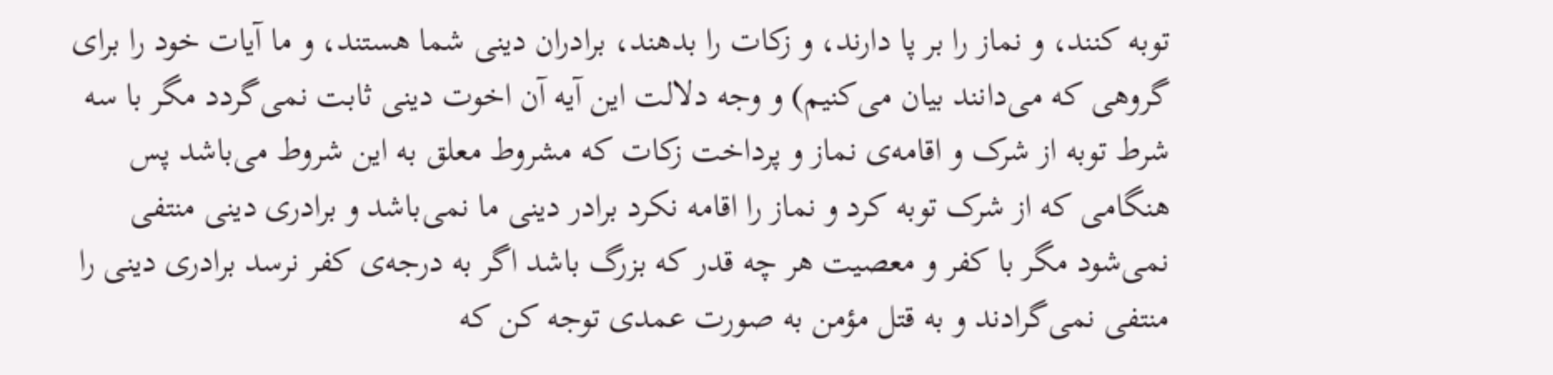توبه کنند، و نماز را بر پا دارند، و زکات را بدهند، برادران دینی شما هستند، و ما آیات خود را برای گروهی که می‌دانند بیان می‌کنیم) و وجه دلالت این آیه آن اخوت دینی ثابت نمی‌گردد مگر با سه شرط توبه از شرک و اقامه‌ی نماز و پرداخت زکات که مشروط معلق به این شروط می‌باشد پس هنگامی که از شرک توبه کرد و نماز را اقامه نکرد برادر دینی ما نمی‌باشد و برادری دینی منتفی نمی‌شود مگر با کفر و معصیت هر چه قدر که بزرگ باشد اگر به درجه‌ی کفر نرسد برادری دینی را منتفی نمی‌گرادند و به قتل مؤمن به صورت عمدی توجه کن که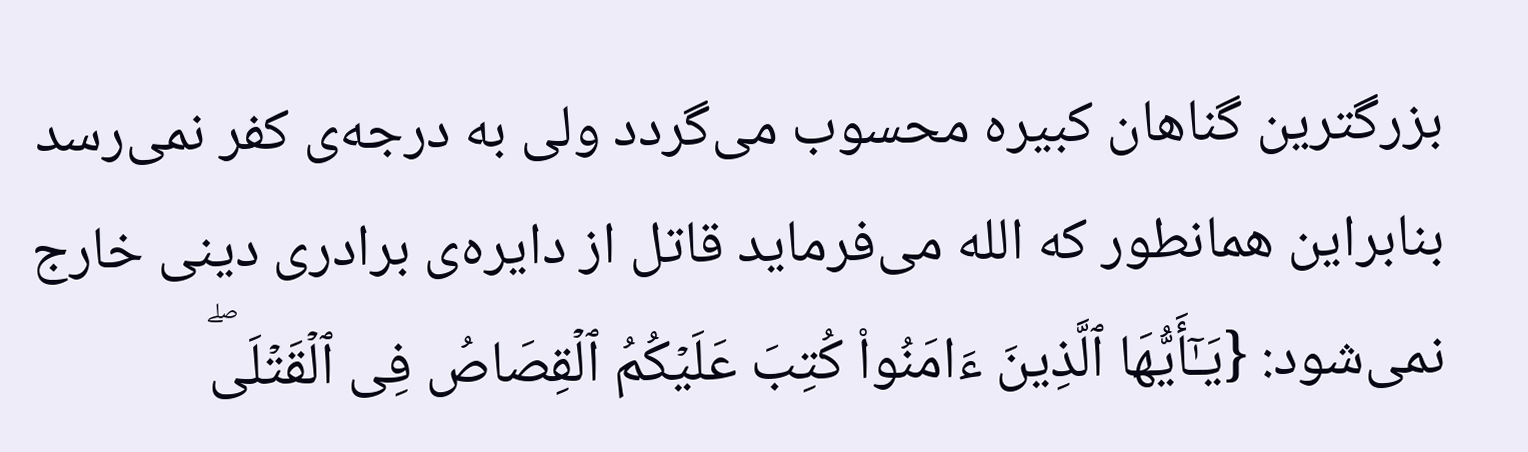بزرگترین گناهان کبیره محسوب می‌گردد ولی به درجه‌ی کفر نمی‌رسد بنابراین همانطور که الله می‌فرماید قاتل از دایره‌ی برادری دینی خارج نمی‌شود: {یَـٰۤأَیُّهَا ٱلَّذِینَ ءَامَنُوا۟ كُتِبَ عَلَیۡكُمُ ٱلۡقِصَاصُ فِی ٱلۡقَتۡلَىۖ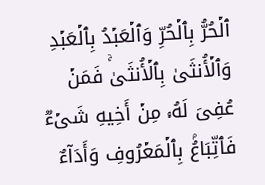ٱلۡحُرُّ بِٱلۡحُرِّ وَٱلۡعَبۡدُ بِٱلۡعَبۡدِ وَٱلۡأُنثَىٰ بِٱلۡأُنثَىٰۚ فَمَنۡ عُفِیَ لَهُۥ مِنۡ أَخِیهِ شَیۡءࣱ فَٱتِّبَاعُۢ بِٱلۡمَعۡرُوفِ وَأَدَاۤءٌ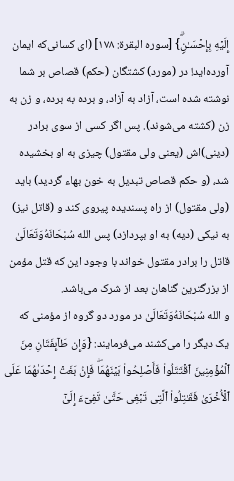إِلَیۡهِ بِإِحۡسَـٰنࣲۗ} [سوره البقرة: ۱۷۸] (ای کسانی‌که ایمان آورده‌اید! در (مورد) کشتگان (حکم) قصاص بر شما نوشته شده است، آزاد به آزاد، و برده به برده، و زن به زن (کشته می‌شوند). پس اگر کسی از سوی برادر (دینی)اش (یعنی ولی مقتول) چیزی به او بخشیده شد، (و حکم قصاص تبدیل به خون بهاء گردید) باید (ولی مقتول) از راه پسندیده پیروی کند و (قاتل نیز) به نیکی (دیه) به او بپردازد) پس الله سُبْحَانَهُ‌وَتَعَالَىٰ قاتل را برادر مقتول خواند با وجود این که قتل مؤمن از بزرگترین گناهان بعد از شرک می‌باشد.
و الله سُبْحَانَهُ‌وَتَعَالَىٰ در مورد دو گروه از مؤمنی که یک دیگر را می‌کشند می‌فرمایند: {وَإِن طَاۤىِٕفَتَانِ مِنَ ٱلۡمُؤۡمِنِینَ ٱقۡتَتَلُوا۟ فَأَصۡلِحُوا۟ بَیۡنَهُمَاۖ فَإِنۢ بَغَتۡ إِحۡدَىٰهُمَا عَلَى ٱلۡأُخۡرَىٰ فَقَـٰتِلُوا۟ ٱلَّتِی تَبۡغِی حَتَّىٰ تَفِیۤءَ إِلَىٰۤ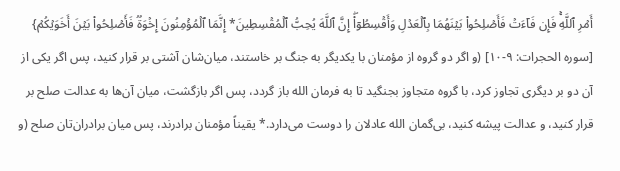أَمۡرِ ٱللَّهِۚ فَإِن فَاۤءَتۡ فَأَصۡلِحُوا۟ بَیۡنَهُمَا بِٱلۡعَدۡلِ وَأَقۡسِطُوۤا۟ۖ إِنَّ ٱللَّهَ یُحِبُّ ٱلۡمُقۡسِطِینَ* إِنَّمَا ٱلۡمُؤۡمِنُونَ إِخۡوَةࣱ فَأَصۡلِحُوا۟ بَیۡنَ أَخَوَیۡكُمۡ} [سوره الحجرات: ۹-۱۰] (و اگر دو گروه از مؤمنان با یکدیگر به جنگ بر خاستند، میان‌شان آشتی بر قرار کنید، پس اگر یکی از آن دو بر دیگری تجاوز کرد، با گروه متجاوز بجنگید تا به فرمان الله باز گردد، پس اگر بازگشت، میان آن‌ها به عدالت صلح بر قرار کنید، و عدالت پیشه کنید، بی‌گمان الله عادلان را دوست می‌دارد.* یقیناً مؤمنان برادرند، پس میان برادران‌تان صلح (و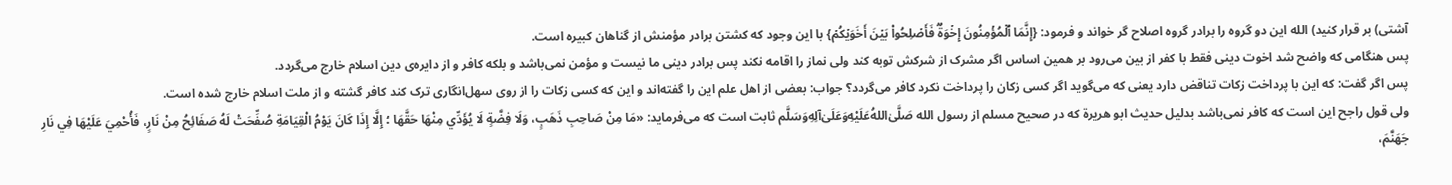آشتی) بر قرار کنید) الله این دو گروه را برادر گروه اصلاح گر خواند و فرمود: {إِنَّمَا ٱلۡمُؤۡمِنُونَ إِخۡوَةࣱ فَأَصۡلِحُوا۟ بَیۡنَ أَخَوَیۡكُمۡ} با این وجود که کشتن برادر مؤمنش از گناهان کبیره است.
پس هنگامی که واضح شد اخوت دینی فقط با کفر از بین می‌رود بر همین اساس اگر مشرک از شرکش توبه کند ولی نماز را اقامه نکند پس برادر دینی ما نیست و مؤمن نمی‌باشد و بلکه کافر و از دایره‌ی دین اسلام خارج می‌گردد.
پس اگر گفت: که این با پرداخت زکات تناقض دارد یعنی که می‌گوید اگر کسی زکان را پرداخت نکرد کافر می‌گردد؟ جواب: بعضی از اهل علم این را گفته‌اند و این که کسی زکات را از روی سهل‌انگاری ترک کند کافر گشته و از ملت اسلام خارج شده است.
ولی قول راجح این است که کافر نمی‌باشد بدلیل حدیث ابو هریرة که در صحیح مسلم از رسول الله صَلَّىٰ‌اللهُ‌عَلَيْهِ‌وَعَلَىٰ‌آلِهِ‌وَسَلَّم ثابت است که می‌فرماید: «مَا مِنْ صَاحِبِ ذَهَبٍ، وَلَا فِضَّةٍ لَا يُؤَدِّي مِنْهَا حَقَّهَا ؛ إِلَّا إِذَا كَانَ يَوْمُ الْقِيَامَةِ صُفِّحَتْ لَهُ صَفَائِحُ مِنْ نَارٍ، فَأُحْمِيَ عَلَيْهَا فِي نَارِ جَهَنَّمَ،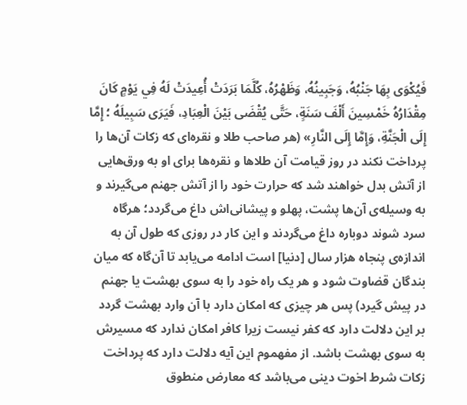فَيُكْوَى بِهَا جَنْبُهُ، وَجَبِينُهُ، وَظَهْرُهُ، كُلَّمَا بَرَدَتْ أُعِيدَتْ لَهُ فِي يَوْمٍ كَانَ مِقْدَارُهُ خَمْسِينَ أَلْفَ سَنَةٍ، حَتَّى يُقْضَى بَيْنَ الْعِبَادِ، فَيَرَى سَبِيلَهُ ؛ إِمَّا إِلَى الْجَنَّةِ، وَإِمَّا إِلَى النَّارِ» (هر صاحب طلا و نقره‌ای که زکات آن‌ها را پرداخت نکند در روز قیامت آن طلاها و نقره‌ها برای او به ورق‌هایی از آتش بدل خواهند شد که حرارت خود را از آتش جهنم می‌گیرند و به وسیله‌ی آن‌ها پشت، پهلو و پیشانی‌اش داغ می‌گردد؛ هرگاه سرد شوند دوباره داغ می‌گردند و این کار در روزی که طول آن به اندازه‌ی پنجاه هزار سال [دنیا] است ادامه می‌یابد تا آن‌گاه که میان بندگان قضاوت شود و هر یک راه خود را به سوی بهشت یا جهنم در پیش گیرد) پس هر چیزی که امکان دارد با آن وارد بهشت گردد بر این دلالت دارد که کفر نیست زیرا کافر امکان ندارد که مسیرش به سوی بهشت باشد. از مفهموم این آیه دلالت دارد که پرداخت زکات شرط اخوت دینی می‌باشد که معارض منطوق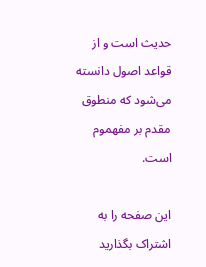حدیث است و از قواعد اصول دانسته می‌شود که منطوق مقدم بر مفهموم است.

این صفحه را به اشتراک بگذارید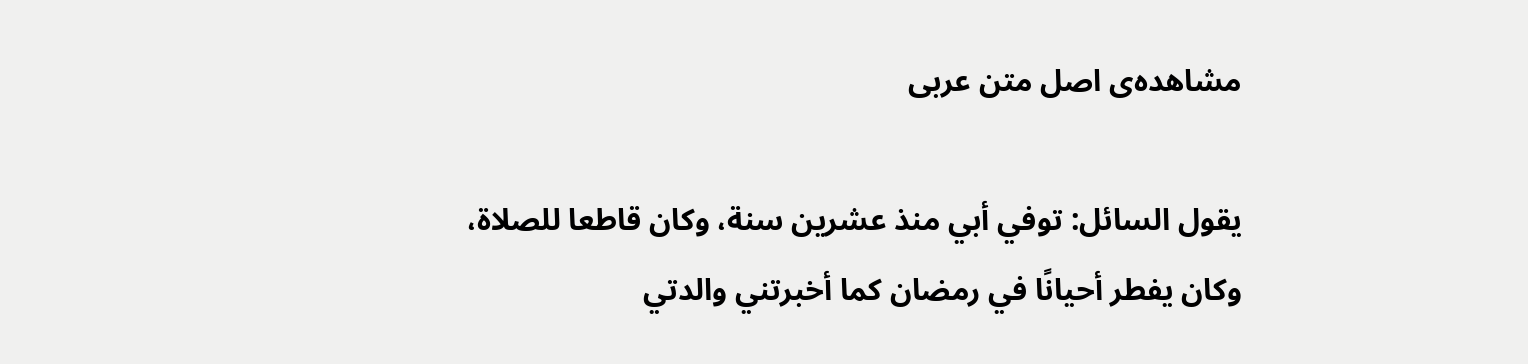مشاهده‌ی اصل متن عربی

يقول السائل: توفي أبي منذ عشرين سنة، وكان قاطعا للصلاة، وكان يفطر أحيانًا في رمضان كما أخبرتني والدتي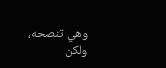وهي تنصحه، ولكن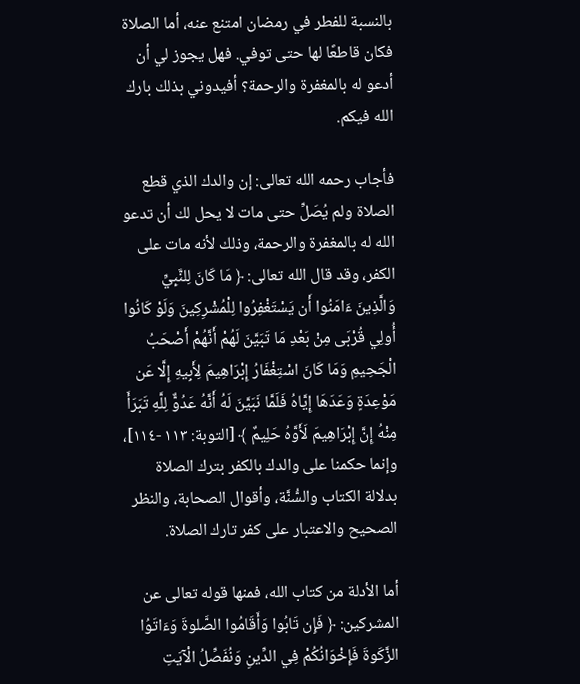بالنسبة للفطر في رمضان امتنع عنه، أما الصلاة فكان قاطعًا لها حتى توفي. فهل يجوز لي أن أدعو له بالمغفرة والرحمة؟ أفيدوني بذلك بارك الله فيكم.

فأجاب رحمه الله تعالى: إن والدك الذي قطع الصلاة ولم يُصَلِّ حتى مات لا يحل لك أن تدعو الله له بالمغفرة والرحمة، وذلك لأنه مات على الكفر، وقد قال الله تعالى: ﴿ مَا كَانَ لِلنَّبِيِّ وَالَّذِينَ ءَامَنُوا أَن يَسْتَغْفِرُوا لِلْمُشْرِكِينَ وَلَوْ كَانُوا أُولِي قُرْبَى مِنْ بَعْدِ مَا تَبَيَّنَ لَهُمْ أَنَّهُمْ أَصْحَبُ الْجَحِيمِ وَمَا كَانَ اسْتِغْفَارُ إِبْرَاهِيمَ لِأَبِيهِ إِلَّا عَن مَوْعِدَةٍ وَعَدَهَا إِيَّاهُ فَلَمَّا نَبَيَّنَ لَهُ أَنَّهُ عَدُوٌّ لِلَّهِ تَبَرَأَ مِنْهُ إِنَّ إِبْرَاهِيمَ لَأَوَّهُ حَلِيمٌ ﴾ [التوبة: ١١٣ -١١٤]، وإنما حكمنا على والدك بالكفر بترك الصلاة بدلالة الكتاب والسُّنَّة، وأقوال الصحابة، والنظر الصحيح والاعتبار على كفر تارك الصلاة.

أما الأدلة من كتاب الله، فمنها قوله تعالى عن المشركين: ﴿ فَإِن تَابُوا وَأَقَامُوا الصَّلوةَ وَءَاتَوُا الزَّكَوةَ فَإِخْوَانُكُمْ فِي الدِّينِ وَنُفَصِّلُ الْآيَتِ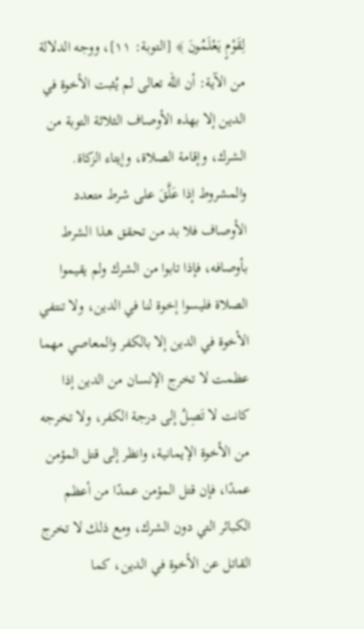لِقَوْمٍ يَعْلَمُونَ ﴾ [التوبة: ١١]، ووجه الدلالة من الآية: أن الله تعالى لم يُثبت الأخوة في الدين إلا بهذه الأوصاف الثلاثة التوبة من الشرك، وإقامة الصلاة، وإيتاء الزكاة. والمشروط إذا عَلَّقَ على شرط متعدد الأوصاف فلا بد من تحقق هذا الشرط بأوصافه، فإذا تابوا من الشرك ولم يقيموا الصلاة فليسوا إخوة لنا في الدين، ولا تنتفي الأخوة في الدين إلا بالكفر والمعاصي مهما عظمت لا تخرج الإنسان من الدين إذا كانت لا تَصِلُ إلى درجة الكفر، ولا تخرجه من الأخوة الإيمانية، وانظر إلى قتل المؤمن عمدًا، فإن قتل المؤمن عمدًا من أعظم الكبائر التي دون الشرك، ومع ذلك لا تخرج القاتل عن الأخوة في الدين، كما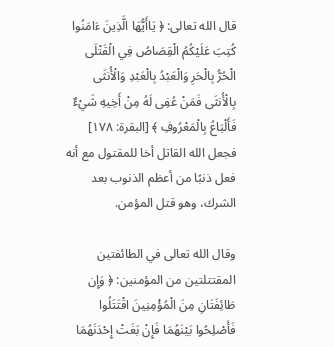قال الله تعالى: ﴿ يَاأَيُّهَا الَّذِينَ ءَامَنُوا كُتِبَ عَلَيْكُمُ الْقِصَاصُ فِي الْقَتْلَى الْحُرُّ بِالْحَرِ وَالْعَبْدُ بِالْعَبْدِ وَالْأُنثَى بِالْأُنثَى فَمَنْ عُفِى لَهُ مِنْ أَخِيهِ شَيْءٌ فَأَلْبَاعُ بِالْمَعْرُوفِ ﴾ [البقرة: ۱۷۸] فجعل الله القاتل أخا للمقتول مع أنه فعل ذنبًا من أعظم الذنوب بعد الشرك، وهو قتل المؤمن.

وقال الله تعالى في الطائفتين المقتتلتين من المؤمنين: ﴿ وَإِن طَائِفَتَانِ مِنَ الْمُؤْمِنِينَ اقْتَتَلُوا فَأَصْلِحُوا بَيْنَهُمَا فَإِنْ بَغَتْ إِحْدَنَهُمَا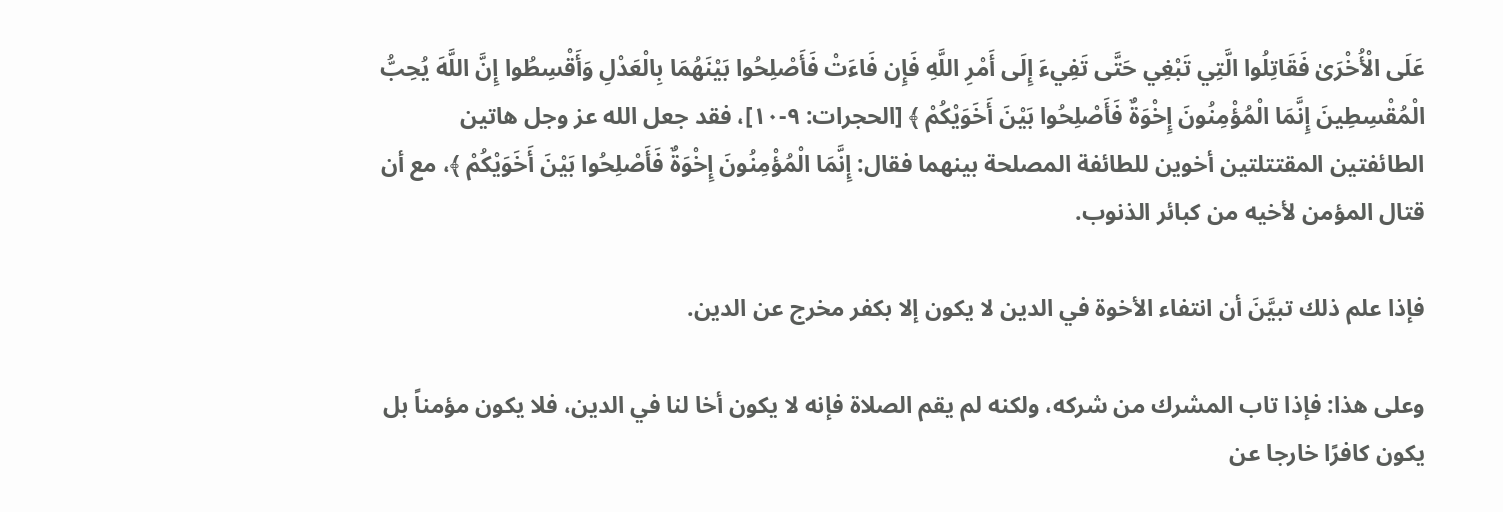عَلَى الْأُخْرَىٰ فَقَاتِلُوا الَّتِي تَبْغِي حَتَّى تَفِيءَ إِلَى أَمْرِ اللَّهِ فَإِن فَاءَتْ فَأَصْلِحُوا بَيْنَهُمَا بِالْعَدْلِ وَأَقْسِطُوا إِنَّ اللَّهَ يُحِبُّ الْمُقْسِطِينَ إِنَّمَا الْمُؤْمِنُونَ إِخْوَةٌ فَأَصْلِحُوا بَيْنَ أَخَوَيْكُمْ ﴾ [الحجرات: ٩-١٠]، فقد جعل الله عز وجل هاتين الطائفتين المقتتلتين أخوين للطائفة المصلحة بينهما فقال: إِنَّمَا الْمُؤْمِنُونَ إِخْوَةٌ فَأَصْلِحُوا بَيْنَ أَخَوَيْكُمْ ﴾، مع أن قتال المؤمن لأخيه من كبائر الذنوب.

فإذا علم ذلك تبيَّنَ أن انتفاء الأخوة في الدين لا يكون إلا بكفر مخرج عن الدين.

وعلى هذا: فإذا تاب المشرك من شركه، ولكنه لم يقم الصلاة فإنه لا يكون أخا لنا في الدين، فلا يكون مؤمناً بل يكون كافرًا خارجا عن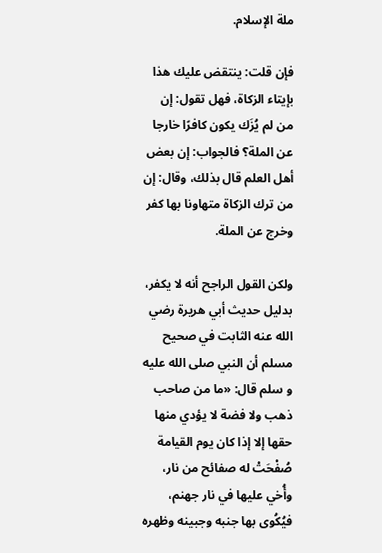ملة الإسلام.

فإن قلت: ينتقض عليك هذا بإيتاء الزكاة، فهل تقول: إن من لم يُزَك يكون كافرًا خارجا عن الملة؟ فالجواب: إن بعض أهل العلم قال بذلك، وقال: إن من ترك الزكاة متهاونا بها كفر وخرج عن الملة.

ولكن القول الراجح أنه لا يكفر، بدليل حديث أبي هريرة رضي الله عنه الثابت في صحيح مسلم أن النبي صلى الله عليه و سلم قال: «ما من صاحب ذهب ولا فضة لا يؤدي منها حقها إلا إذا كان يوم القيامة صُفْحَتْ له صفائح من نار، وأُخي عليها في نار جهنم، فيُكُوى بها جنبه وجبينه وظهره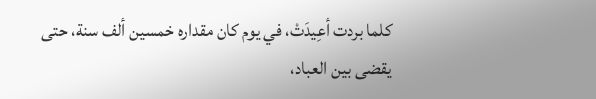كلما بردت أعِيدَتْ، في يوم كان مقداره خمسين ألف سنة، حتى يقضى بين العباد،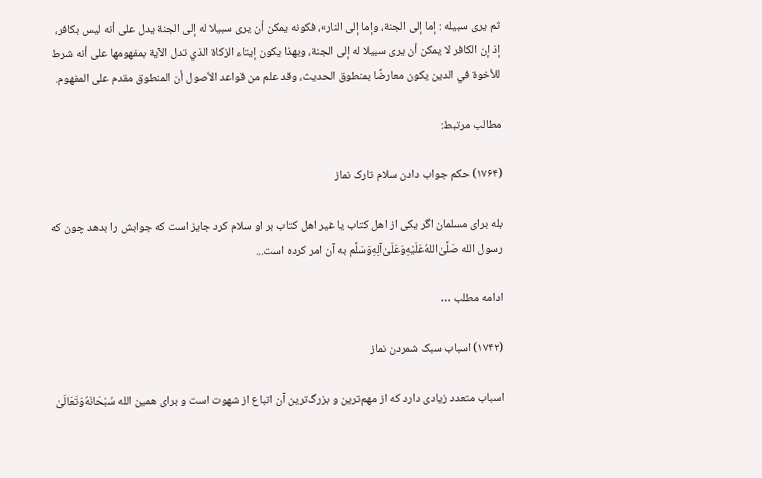ثم يرى سبيله : إما إلى الجنة، وإما إلى النار»، فكونه يمكن أن يرى سبيلا له إلى الجنة يدل على أنه ليس بكافر، إذ إن الكافر لا يمكن أن يرى سبيلا له إلى الجنة، وبهذا يكون إيتاء الزكاة الذي تدل الآية بمفهومها على أنه شرط للأخوة في الدين يكون معارضًا بمنطوق الحديث، وقد علم من قواعد الأصول أن المنطوق مقدم على المفهوم.

مطالب مرتبط:

(۱۷۶۴) حکم جواب دادن سلام تارک نماز

بله برای مسلمان اگر یکی از اهل کتاب یا غیر اهل کتاب بر او سلام کرد جایز است که جوابش را بدهد چون که رسول الله صَلَّىٰ‌اللهُ‌عَلَيْهِ‌وَعَلَىٰ‌آلِهِ‌وَسَلَّم به آن امر کرده است...

ادامه مطلب …

(۱۷۴۲) اسباب سبک شمردن نماز

اسباب متعدد زیادی دارد که از مهم‌ترین و بزرگ‌ترین آن اتباع از شهوت است و برای همین الله سُبْحَانَهُ‌وَتَعَالَىٰ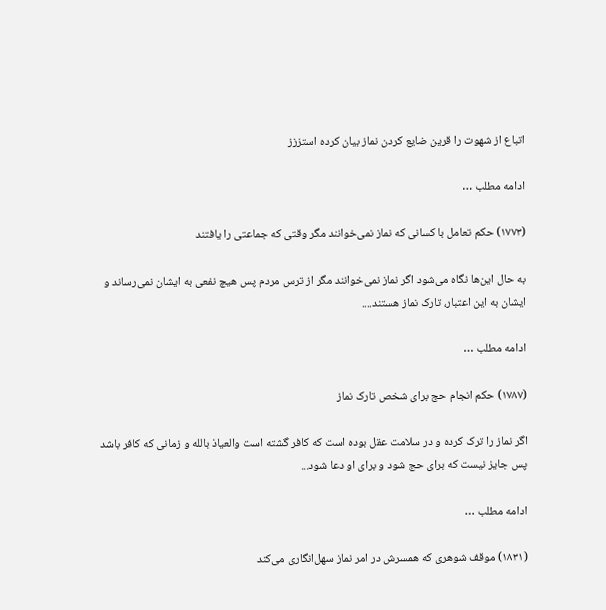اتباع از شهوت را قرین ضایع کردن نماز بیان کرده استززز

ادامه مطلب …

(۱۷۷۳) حکم تعامل با کسانی که نماز نمی‌خوانند مگر وقتی که جماعتی را یافتند

به حال این‌ها نگاه می‌شود اگر نماز نمی‌خوانند مگر از ترس مردم پس هیچ نفعی به ایشان نمی‌رساند و ایشان به این اعتبار، تارک نماز هستند....

ادامه مطلب …

(۱۷۸۷) حکم انجام حج برای شخص تارک نماز

اگر نماز را ترک کرده و در سلامت عقل بوده است که کافر گشته است والعیاذ بالله و زمانی که کافر باشد پس جایز نیست که برای حج شود و برای او دعا شود...

ادامه مطلب …

(۱۸۳۱) موقف شوهری كه همسرش در امر نماز سهل‌انگاری می‌کند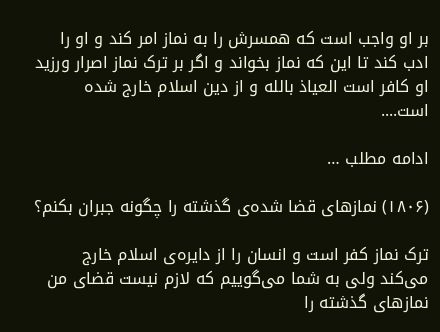بر او واجب است که همسرش را به نماز امر کند و او را ادب کند تا این که نماز بخواند و اگر بر ترک نماز اصرار ورزید او کافر است العیاذ بالله و از دین اسلام خارج شده است....

ادامه مطلب …

(۱۸۰۶) نماز‌های قضا شده‌ی گذشته را چگونه جبران بکنم؟

ترک نماز کفر است و انسان را از دایره‌ی اسلام خارج می‌کند ولی به شما می‌گوییم که لازم نیست قضای من نماز‌های گذشته را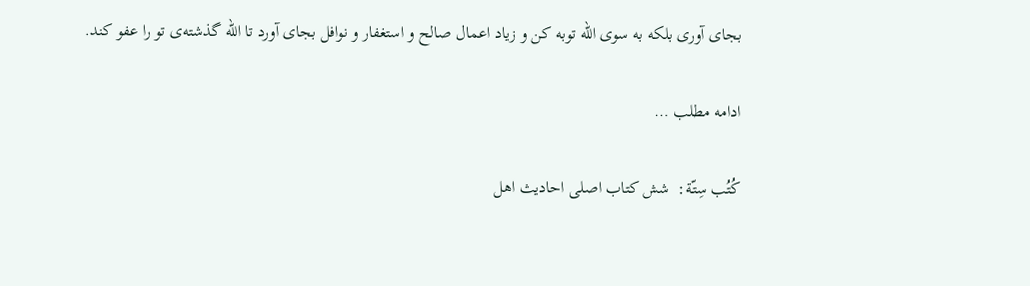بجای آوری بلکه به سوی الله توبه کن و زیاد اعمال صالح و استغفار و نوافل بجای آورد تا الله گذشته‌ی تو را عفو کند.

ادامه مطلب …

کُتُب سِتّة:  شش کتاب اصلی احادیث اهل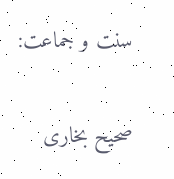سنت و جماعت:

صحیح بخاری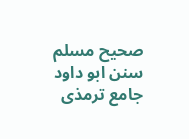صحیح مسلم
سنن ابو داود
جامع ترمذی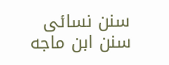سنن نسائی
سنن ابن ماجه